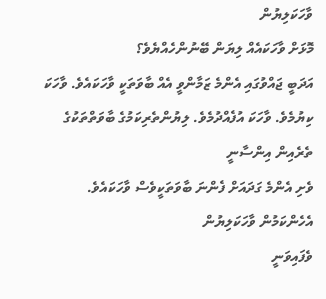ވާހަކަލިޔުން
މޮޅަށް ވާހަކައެއް ލިޔަން ބޭނުންހެއްޔެވެ؟
އަދަބީ ޖައްވުގައި އެންމެ ޒަމާންވީ އެއް ބާވަތަކީ ވާހަކައެވެ. ވާހަކަ
ކިޔުމެވެ. ވާހަކަ އުފެއްދުމެވެ. ލިޔުންތެރިކަމުގެ ބާވަތްތަކުގެ ތެރެއިން އިންސާނީ
ވެށި އެންމެ ގަދައަށް ފެންނަ ބާވަތަކީވެސް ވާހަކައެވެ. އެހެންކަމުން ވާހަކަލިޔުން
ވެފައިވަނީ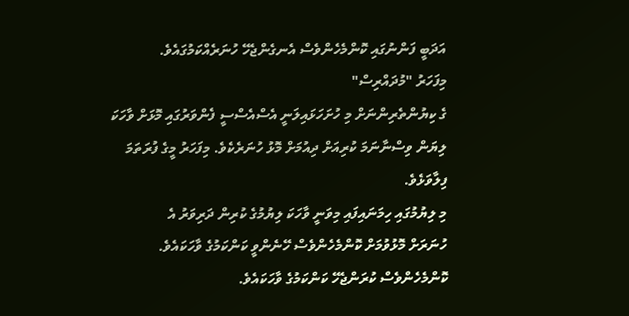އަދަބީ ފަންނުގައި ކޮންމެހެންވެސް އެނގެންޖެހޭ ހުނަރެއްކަމުގައެވެ.
މިފަހަރު "މުދައްރިސް"
ގެ ކިޔުންތެރިންނަށް މި ހުށަހަޅައިލަނީ އެސްއެސްސީ ފެންވަރުގައި މޮޅަށް ވާހަކަ
ލިޔަން ވިސްނާނަމަ ކުރިއަށް ދިއުމަށް މޮޅު ހުނަރެކެވެ. މިފަހަރު މީގެ ފުރަތަމަ
ފިލާވަޅެވެ.
މި ލިޔުމުގައި ހިމަނައިފައި މިވަނީ ވާހަކަ ލިޔުމުގެ ކުރިން ދަރިވަރު އެ
ހުނަރަށް މޮޅުވުމަށް ކޮންމެހެންވެސް ހޭނެންވީ ކަންކަމުގެ ވާހަކައެވެ.
ކޮންމެހެންވެސް ކުރަންޖެހޭ ކަންކަމުގެ ވާހަކައެވެ.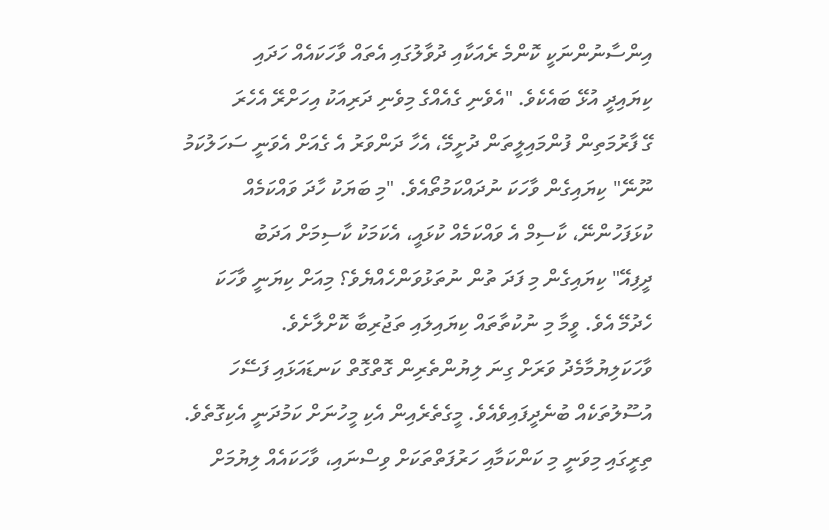އިންސާނުންނަކީ ކޮންމެ ރެއަކާއި ދުވާލުގައި އެތައް ވާހަކައެއް ހަދައި
ކިޔައިދީ އުޅޭ ބައެކެވެ. "އެވެނި ގެއެއްގެ މިވެނި ދަރިއަކު އިހަށްރޭ އެހެރަ
ގޭ ފާރުމަތިން ފުންމައިލީތަން ދުށީމޭ، އެހާ ދަންވަރު އެ ގެއަށް އެވަނީ ސަހަލުކަމު
ނޫނޭ" ކިޔައިގެން ވާހަކަ ނުދައްކަމުތޯއެވެ. "މި ބަޔަކު ހާދަ ވައްކަމެއް
ކުޅަފަހުންނޭ، ކާސިމް އެ ވައްކަމެއް ކުޅައީ، އެކަމަކު ކާސިމަށް އަދަބު
ދީފިއޭ" ކިޔައިގެން މި ފަދަ ތުން ނުތަޅުވަންހެއްޔެވެ؟ މިއަށް ކިޔަނީ ވާހަކަ
ހެދުމޭ އެވެ. ވީމާ މި ނުކުތާތައް ކިޔައިލައި ތަޖުރިބާ ކޮށްލާށެވެ.
ވާހަކަލިޔުމާމެދު ވަރަށް ގިނަ ލިޔުންތެރިން ގޮތްގޮތް ކަނޑައަޅައި ފަސޭހަ
އުސޫލުތަކެއް ބުނެދީފައިވެއެވެ. މީގެތެރެއިން އެކި މީހުނަށް ކަމުދަނީ އެކިގޮތެވެ.
ތިރީގައި މިވަނީ މި ކަންކަމާއި ހަރުފަތްތަކަށް ވިސްނައި، ވާހަކައެއް ލިޔުމަށް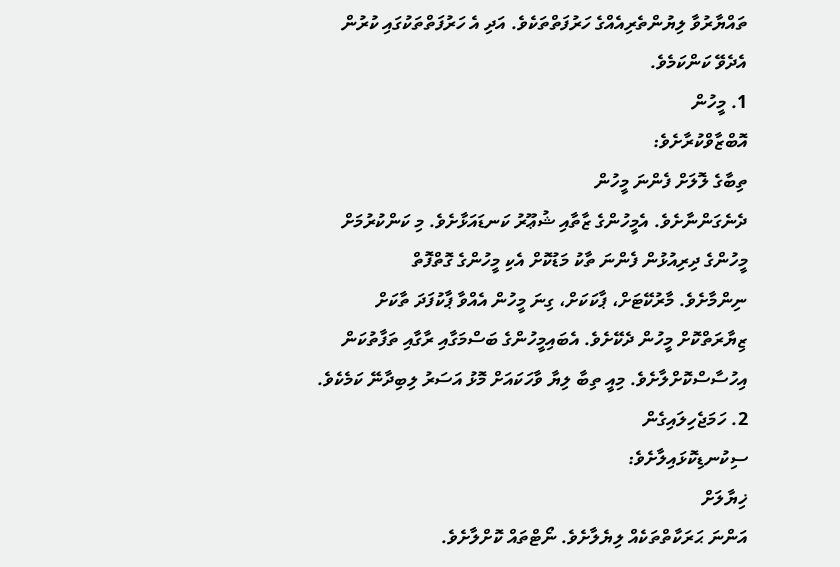ތައްޔާރުވާ ލިޔުންތެރިއެއްގެ ހަރުފަތްތަކެވެ. އަދި އެ ހަރުފަތްތަކުގައި ކުރުން
އެދެވޭ ކަންކަމެވެ.
1. މީހުން
އޮބްޒާވްކުރާށެވެ:
ތިބާގެ ލޮލަށް ފެންނަ މީހުން
ދެނެގަންނާށެވެ. އެމީހުންގެ ޒާތާއި ޝުޢޫރު ކަނޑައަޅާށެވެ. މި ކަންކުރުމަށް
މީހުންގެ ދިރިއުޅުން ފެންނަ ތާކު މަޑުކޮށް އެކި މީހުންގެ ގޮތްފޮތް
ނިންމާށެވެ. މާރުކޭޓަށް، ޕާކަކަށް، ގިނަ މީހުން އެއްވާ ޕާކުފަދަ ތާކަށް
ޒިޔާރަތްކޮށް މީހުން ދެކޭށެވެ. އެބައިމީހުންގެ ބަސްމަގާއި ރާގާއި ތަފާތުކަން
އިހުސާސްކޮށްލާށެވެ. މިއީ ތިބާ ލިޔާ ވާހަކައަށް މޮޅު އަސަރު ލިބިދާނޭ ކަމެކެވެ.
2. ހަމަޖެހިލައިގެން
ސިކުނޑިކޮޅައިލާށެވެ:
ޚިޔާލަށް
އަންނަ ޙަރަކާތްތަކެއް ލިޔެލާށެވެ. ނޯޓްތައް ކޮށްލާށެވެ.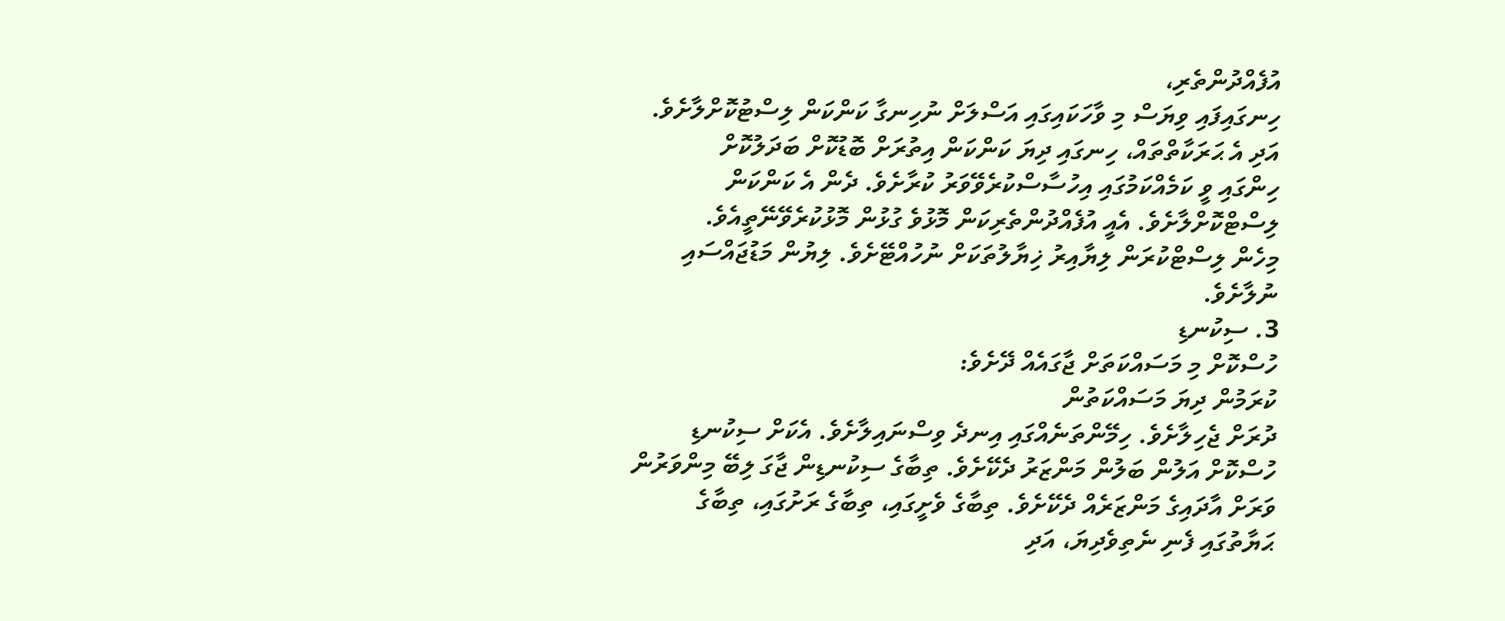އުފެއްދުންތެރި،
ހިނގައިފައި ވިޔަސް މި ވާހަކައިގައި އަސްލަށް ނުހިނގާ ކަންކަން ލިސްޓުކޮށްލާށެވެ.
އަދި އެ ޙަރަކާތްތައް، ހިނގައި ދިޔަ ކަންކަން އިތުރަށް ބޮޑުކޮށް ބަދަލުކޮށް
ހިންގައި ވީ ކަމެއްކަމުގައި އިހުސާސްކުރެވޭވަރު ކުރާށެވެ. ދެން އެ ކަންކަން
ލިސްޓްކޮށްލާށެވެ. އެއީ އުފެއްދުންތެރިކަން މޮޅުވެ ގުޅުން މޮޅުކުރެވޭނޭތީއެވެ.
މިހެން ލިސްޓްކުރަން ލިޔާއިރު ޚިޔާލުތަކަށް ނުހުއްޓޭށެވެ. ލިޔުން މަޑުޖައްސައި
ނުލާށެވެ.
3. ސިކުނޑި
ހުސްކޮށް މި މަސައްކަތަށް ޖާގައެއް ދޭށެވެ:
ކުރަމުން ދިޔަ މަސައްކަތުން
ދުރަށް ޖެހިލާށެވެ. ހިމޭންތަނެއްގައި އިނދެ ވިސްނައިލާށެވެ. އެކަށް ސިކުނޑި
ހުސްކޮށް އަލުން ބަލުން މަންޒަރު ދެކޭށެވެ. ތިބާގެ ސިކުނޑިން ޖާގަ ލިބޭ މިންވަރުން
ވަރަށް އާދައިގެ މަންޒަރެއް ދެކޭށެވެ. ތިބާގެ ވެށީގައި، ތިބާގެ ރަށުގައި، ތިބާގެ
ޙަޔާތުގައި ފެނި ނެތިވެދިޔަ، އަދި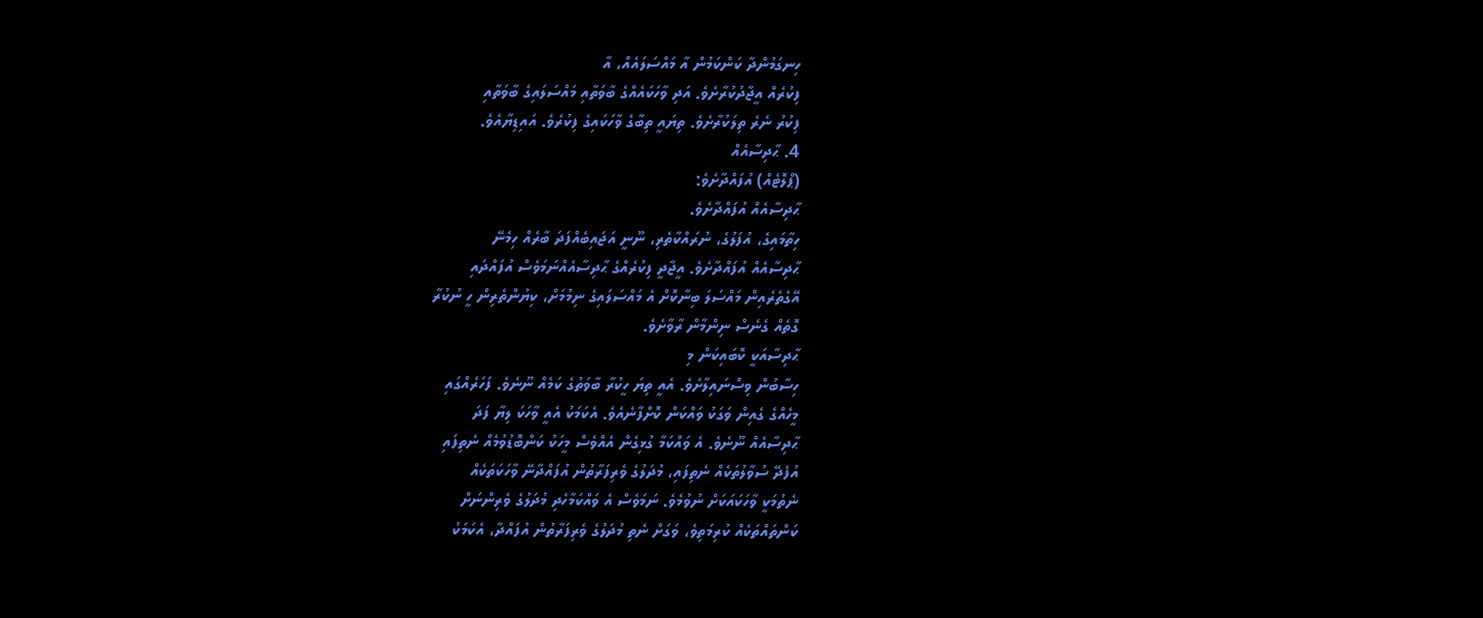ހިނގަމުންދާ ކަންކަމުން އާ މައްސަލައެއް، އާ
ފިކުރެއް އީޖާދުކުރާށެވެ. އަދި ވާހަކައެއްގެ ބާވަތާއި މައްސަލައިގެ ބާވަތާއި
ފިކުރު ނެރެ ތިލަކުރާށެވެ. ތިޔައީ ތިބާގެ ވާހަކައިގެ ފިކުރެވެ. އައިޑިޔާއެވެ.
4. ޙާދިސާއެއް
(ޕްލޮޓެއް) އުފައްދާށެވެ:
ޙާދިސާއެއް އުފައްދާށެވެ.
ހިތާމައިގެ، އުފަލުގެ، ނުރައްކާތެރި، ނޫނީ އަޖައިބެއްފަދަ ބާރެއް ހިމެނޭ
ޙާދިސާއެއް އުފައްދާށެވެ. އީޖާދީ ފިކުރެއްގެ ޙާދިސާއެއްނަމަވެސް އުފައްދައި
އޭގެތެރެއިން މައްސަލަ ބިނާކޮށް އެ މައްސަލައިގެ ނިމުމަށް، ކިޔުންތެރިން ހީ ނުކުރާ
ގޮތެއް ގެނެސް ނިންމާން ރާވާށެވެ.
ޙާދިސާއަކީ ކޮބައިކަން މި
ހިސާބުން ވިސްނައިލާށެވެ. އެއީ ތިޔަ ހީކުރާ ބާވަތުގެ ކަމެއް ނޫނެވެ. ފަހަރެއްގައި
މީހެއްގެ ގެއިން ވަގަކު ވައްކަން ކޮށްފާނެއެވެ. އެކަމަކު އެއީ ވާހަކަ ލިޔާ ފަދަ
ޙާދިސާއެއް ނޫނެވެ. އެ ވައްކަމާ ގުޅިގެން އެއްވެސް މީހަކު ކަންބޮޑުވުމެއް ނެތިފައި
އުފެދޭ ސުވާލުތަކެއް ނެތިފައި، މުދަލުގެ ވެރިފަރާތުން އުފައްދާނޭ ވާހަކަތަކެއް
ނެތުމަކީ ވާހަކައަކަށް ނުވުމެވެ. ނަމަވެސް އެ ވައްކަމާހެދި މުދަލުގެ ވެރިންނަށް
ކަންތައްތަކެއް ކުރިމަތިވެ، ވަގަށް ނެތި މުދަލުގެ ވެރިފަރާތުން އުފައްދާ، އެކަމަކު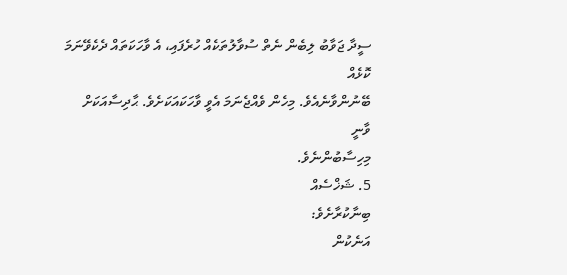ސީދާ ޖަވާބު ލިބެން ނެތް ސުވާލުތަކެއް ހުރެފައި، އެ ވާހަކަތައް ދެކެވޭނަމަ ކޮޅެއް
ބޭނުންވާނެއެވެ. މިހެން ވެއްޖެނަމަ އެވީ ވާހަކައަކަށެވެ. ޙާދިސާއަކަށް ވާނީ
މިހިސާބުންނެވެ.
5. ޝަޚްސެއް
ބިނާކުރާށެވެ:
އަނެކުން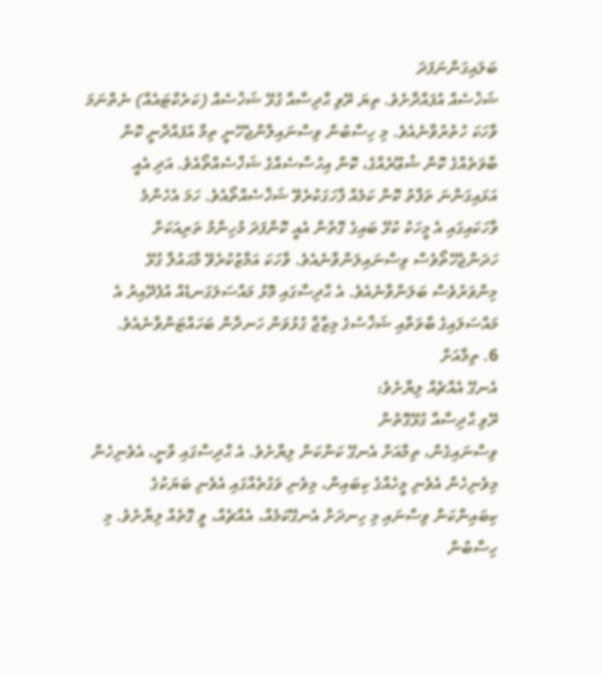ބަލައިގަންނަފަދަ
ޝަޚުސެއް އުފައްދާށެވެ. ތިޔަ ރޭވި ޙާދިސާއާ ގުޅޭ ޝަޚުސެއް (ކަރެކްޓައެއް) ނެތްނަމަ
ވާހަކަ ހުތުރުވާނެއެވެ. މި ހިސާބުން ވިސްނައިލާންޖެހޭނީ ތިމާ އުފައްދާނީ ކޮން
ބާވަތެއްގެ ކޮން ޝުޢޫރެއްގެ، ކޮން އިހުސާސެއްގެ ޝަޚްސެއްތޯއެވެ. އަދި އެއީ
އަޅައިގަންނަ ތަފާތު ކޮން ކަމެއް ފާހަގަކުރެވޭ ޝަޚްސެއްތޯއެވެ. ހަމަ އެހެންމެ
ވާހަކައިގައި އެ މީހަކު ކުޅޭ ބައިގެ ގޮތުން އެއީ ކޮންފަދަ މުހިންމު ތަރިއަކަށް
ހަދަންޖެހޭތޯވެސް ވިސްނައިލަންވާނެއެވެ. ވާހަކަ އަމާޒުކުރެވޭ މާޙައުލާ ގުޅޭ
މިންވަރުވެސް ބަލަންވާނެއެވެ. އެ ޙާދިސާގައި މޮޅު މައްސަލަގަނޑެއް އުފެދޭއިރު އެ
މައްސަލައިގެ ބާވަތާއި ޝަޚްސުގެ މިޒާޖާ ގުޅުވަން ހަނދާން ބަހައްޓަންވާނެއެވެ.
6. ތިމާއަށް
އެނގޭ އެއްޗެއް ލިޔާށެވެ:
ރޭވި ޙާދިސާއާ ގުޅޭގޮތުން
ވިސްނައިގެން، ތިމާއަށް އެނގޭ ކަންކަން ލިޔާށެވެ. އެ ޙާދިސާގައި ވާނީ، އެވެނިހެން
މިވެނިހެން އެވެނި މީހެއްގެ ކިބައިން، މިވެނި ވަގުތެއްގައި އެވެނި ބަޔަކުގެ
ކިބައިންކަން ވިސްނައި މި ހިނދަށް އެނގޭކަމެއް، އެއްޗެއް، ވީ ގޮތެއް ލިޔާށެވެ. މި
ހިސާބުން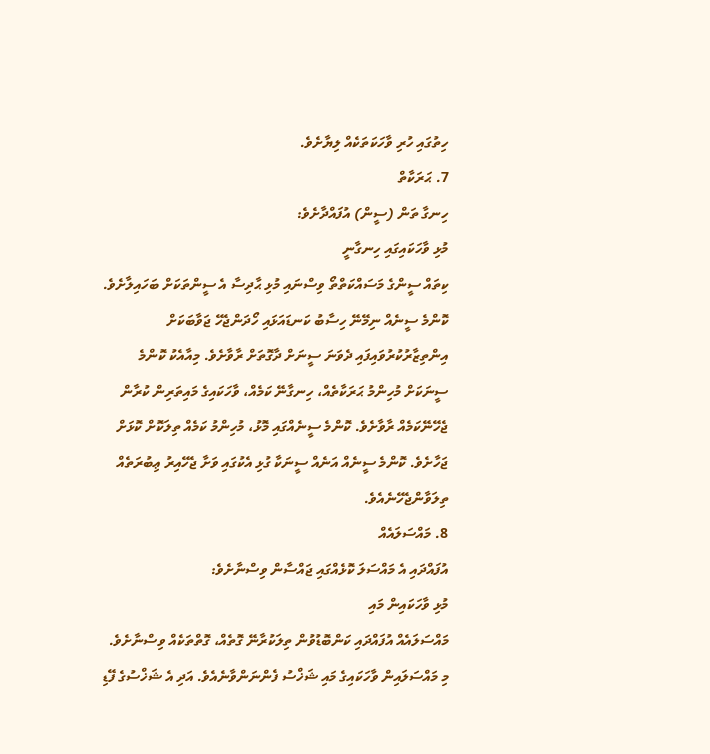ހިތުގައި ހުރި ވާހަކަތަކެއް ލިޔާށެވެ.
7. ޙަރަކާތް
ހިނގާ ތަން (ސީން) އުފައްދާށެވެ:
މުޅި ވާހަކައިގައި ހިނގާނީ
ކިތައް ސީންގެ މަސައްކަތްތޯ ވިސްނައި މުޅި ޙާދިސާ އެ ސީންތަކަށް ބަހައިލާށެވެ.
ކޮންމެ ސީނެއް ނިމޭނޭ ހިސާބު ކަނޑައަޅައި ހޯދަންޖެހޭ ޖަވާބަކަށް
އިންތިޒާރުކުރުވައިފައި ދެވަނަ ސީނަށް ދާގޮތަށް ރާވާށެވެ. މިއާއެކު ކޮންމެ
ސީނަކަށް މުހިންމު ޙަރަކާތެއް، ހިނގާނޭ ކަމެއް، ވާހަކައިގެ މައިތަރިން ކުރާން
ޖެހޭނޭކަމެއް ރާވާށެވެ. ކޮންމެ ސީނެއްގައި މޮޅު، މުހިންމު ކަމެއް ތިލަކޮށް ކޮޅަށް
ޖަހާށެވެ. ކޮންމެ ސީނެއް އަނެއް ސީނަކާ ގުޅި އެކުގައި ވަށާ ޖެހޭއިރު ޢިބުރަތެއް
ތިލަވާންޖެހޭނެއެވެ.
8. މައްސަލައެއް
އުފައްދައި އެ މައްސަލަ ކޮޅެއްގައި ޖައްސާން ވިސްނާށެވެ:
މުޅި ވާހަކައިން މައި
މައްސަލައެއް އުފައްދައި ކަންބޮޑުވުން ތިލަކުރާނޭ ގޮތެއް، ގޮތްތަކެއް ވިސްނާށެވެ.
މި މައްސަލައިން ވާހަކައިގެ މައި ޝަޚްސު ފެންނަންވާނެއެވެ. އަދި އެ ޝަޚްސުގެ ފޭޑި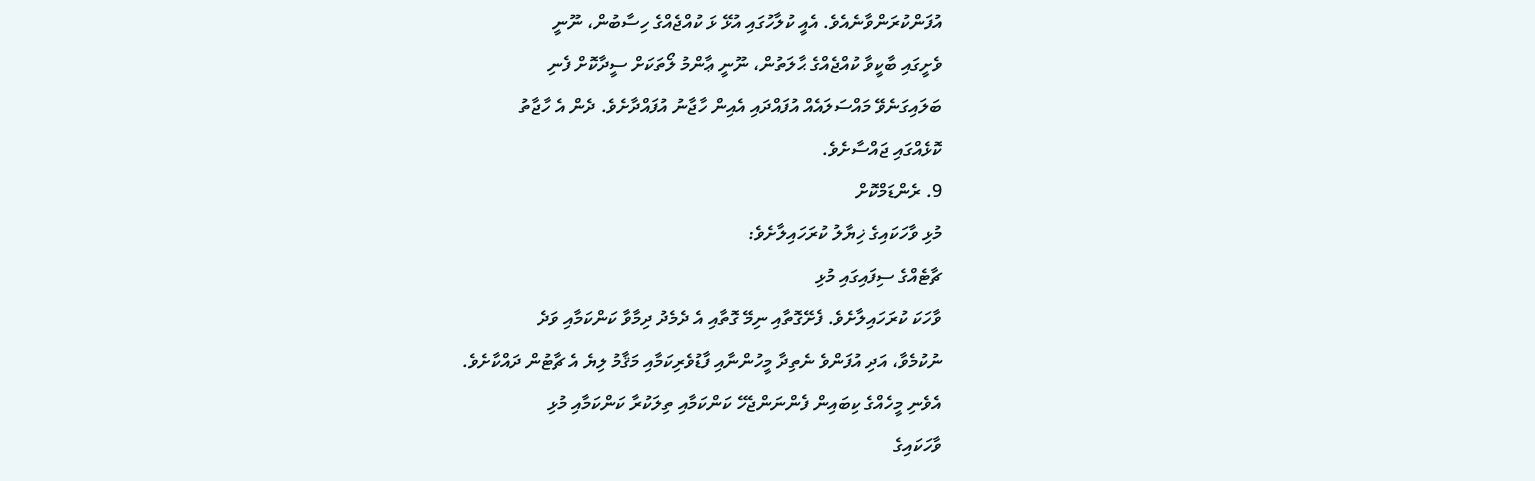އުފަންކުރަންވާނެއެވެ. އެއީ ކުލާހުގައި އުޅޭ ޅަ ކުއްޖެއްގެ ހިސާބުން، ނޫނީ
ވެށީގައި ބާކީވާ ކުއްޖެއްގެ ޙާލަތުން، ނޫނީ ޢާންމު ލޯތަކަށް ސީދާކޮށް ފެނި
ބަލައިގަނެވޭ މައްސަލައެއް އުފައްދައި އެއިން ހާޖާނު އުފައްދާށެވެ. ދެން އެ ހާޖާތު
ކޮޅެއްގައި ޖައްސާށެވެ.
9. ރެންޑަމްކޮށް
މުޅި ވާހަކައިގެ ޚިޔާލު ކުރަހައިލާށެވެ:
ޗާޓެއްގެ ސިފައިގައި މުޅި
ވާހަކަ ކުރަހައިލާށެވެ. ފެށޭގޮތާއި ނިމޭ ގޮތާއި އެ ދެމެދު ދިމާވާ ކަންކަމާއި ވަދެ
ނުކުމެވާ، އަދި އުފަންވެ ނެތިދާ މީހުންނާއި ފާޑުވެރިކަމާއި މަޤާމު ލިޔެ އެ ޗާޓުން ދައްކާށެވެ.
އެވެނި މީހެއްގެ ކިބައިން ފެންނަންޖެހޭ ކަންކަމާއި ތިލަކުރާ ކަންކަމާއި މުޅި
ވާހަކައިގެ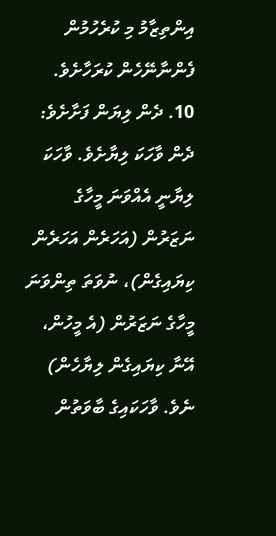އިންތިޒާމު މި ކުރެހުމުން ފެންނާނޭހެން ކުރަހާށެވެ.
10. ދެން ލިޔަން ފަށާށެވެ:
ދެން ވާހަކަ ލިޔާށެވެ. ވާހަކަ
ލިޔާނީ އެއްވަނަ މީހާގެ ނަޒަރުން (އަހަރެން އަހަރެން ކިޔައިގެން)، ނުވަތަ ތިންވަނަ
މީހާގެ ނަޒަރުން (އެ މީހުން، އޭނާ ކިޔައިގެން ލިޔާހެން) ނެވެ. ވާހަކައިގެ ބާވަތުން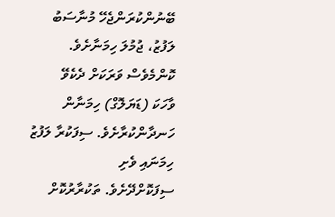ބޭނުންކުރަންޖެހޭ މުނާސަބު ލަފުޒު، ޖުމުލަ ހިމަނާށެވެ. ކޮންމެވެސް ވަރަކަށް ދެކެވޭ
ވާހަކަ (ޑަޔަލޮގް) ހިމަނާން ހަނދާންކުރާށެވެ. ސިފަކުރާ ލަފުޒު ހިމަނައި ވެށި
ސިފަކޮށްދޭށެވެ. ތަކުރާރުކޮށް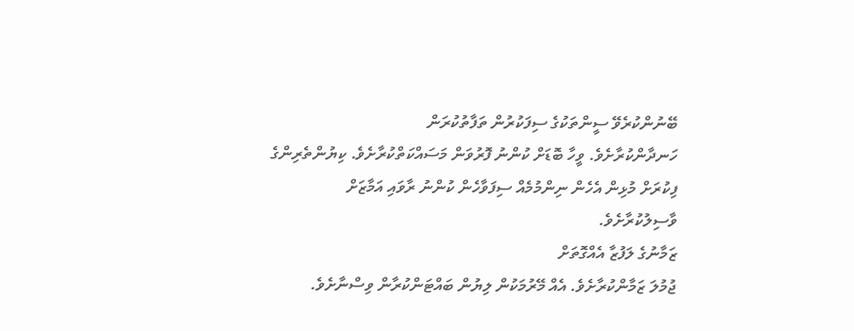ބޭނުންކުރެވޭ ސީންތަކުގެ ސިފަކުރުން ތަފާތުކުރަން
ހަނދާންކުރާށެވެ. ވީހާ ބޮޑަށް ކުންނު ފޮރުވަން މަސައްކަތްކުރާށެވެ. ކިޔުންތެރިންގެ
ފިކުރަށް މުޅިން އެހެން ނިންމުމެއް ސިފަވާހެން ކުންނު ރާވައި އަމާޒަށް
ވާސިލުކުރާށެވެ.
ޒަމާނުގެ ލަފުޒާ އެއްގޮތަށް
ޖުމުލަ ޒަމާންކުރާށެވެ. އެއް މޭރުމަކުން ލިޔުން ބައްޓަންކުރާން ވިސްނާށެވެ.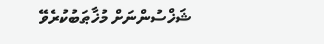ޝަޚްސުންނަށް މުޚާޠަބުކުރެވޭ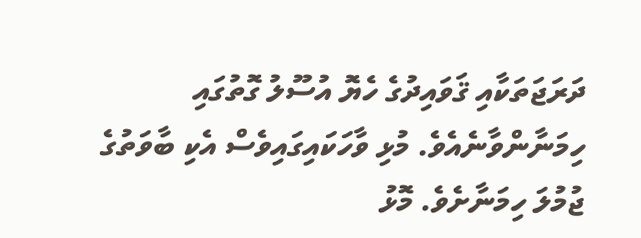ދަރަޖަތަކާއި ޤަވައިދުގެ ހެޔޮ އުސޫލު ގޮތުގައި
ހިމަނާންވާނެއެވެ. މުޅި ވާހަކައިގައިވެސް އެކި ބާވަތުގެ ޖުމުލަ ހިމަނާށެވެ. މޮޅު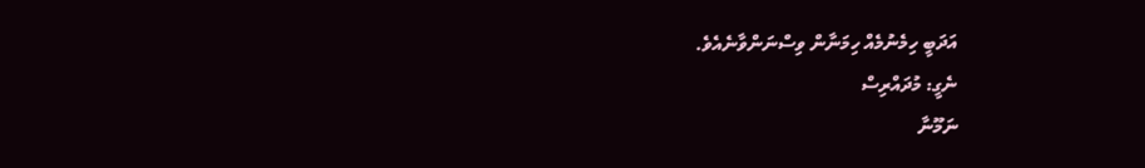އަދަބީ ހިމެނުމެއް ހިމަނާން ވިސްނަންވާނެއެވެ.
ނެގީ: މުދައްރިސް
ނަމޫނާ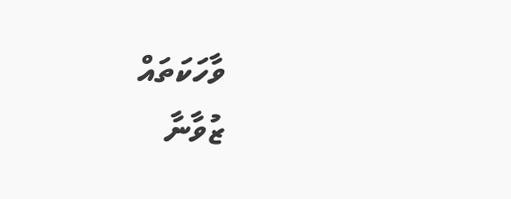ވާހަކަތައް
ޒުވާނާ